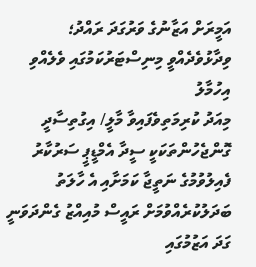އަމީރަށް އަޒާނުގެ ވަރުގަދަ ރައްދު؛ ވިދާޅުވެދެއްވީ މިނިސްޓަރުކަމުގައި ވެލެއްވި އިހުމާލު
މިއަދު ކުރިމަތިވެފައިވާ މާލީ/ އިގުތިސާދީ ގޮންޖެހުންތަކަކީ ސީދާ އެމްޑީޕީ ސަރުކާރު ފެއިލުވުމުގެ ނަތީޖާ ކަމަށާއި އެ ހާލަތު ބަދަލުކުރެއްވުމަށް ރައީސް މުއިއްޒު ގެންދަވަނީ ގަދަ އަޒުމުގައި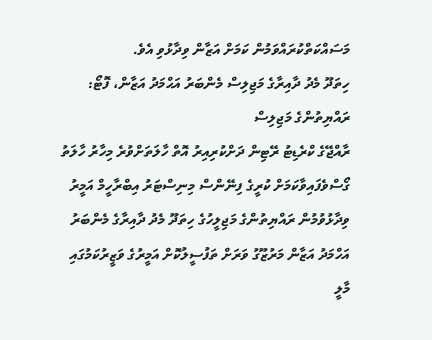މަސައްކަތްކުރައްވަމުން ކަމަށް އަޒާން ވިދާޅުވި އެވެ.
ހިތަދޫ މެދު ދާއިރާގެ މަޖިލިސް މެންބަރު އަޙްމަދު އަޒާން، ފޮޓޯ: ރައްޔިތުންގެ މަޖިލިސް
ރާއްޖޭގެ ކްރެޑިޓު ރޭޓިން ދަށްކުރިއިރު އޮތް ހާލަތަށްވުރެ މިހާރު ހާލަތު ގޯސްވެފައިވާކަމަށް ކުރީގެ ފިނޭންސް މިނިސްޓަރު އިބްރާހީމް އަމީރު ވިދާޅުވުމުން ރައްޔިތުންގެ މަޖިލީހުގެ ހިތަދޫ މެދު ދާއިރާގެ މެންބަރު އަހްމަދު އަޒާން މަރުޒޫގު ވަރަށް ތަފުސީލުކޮށް އަމީރުގެ ވަޒީރުކަމުގައި މާލީ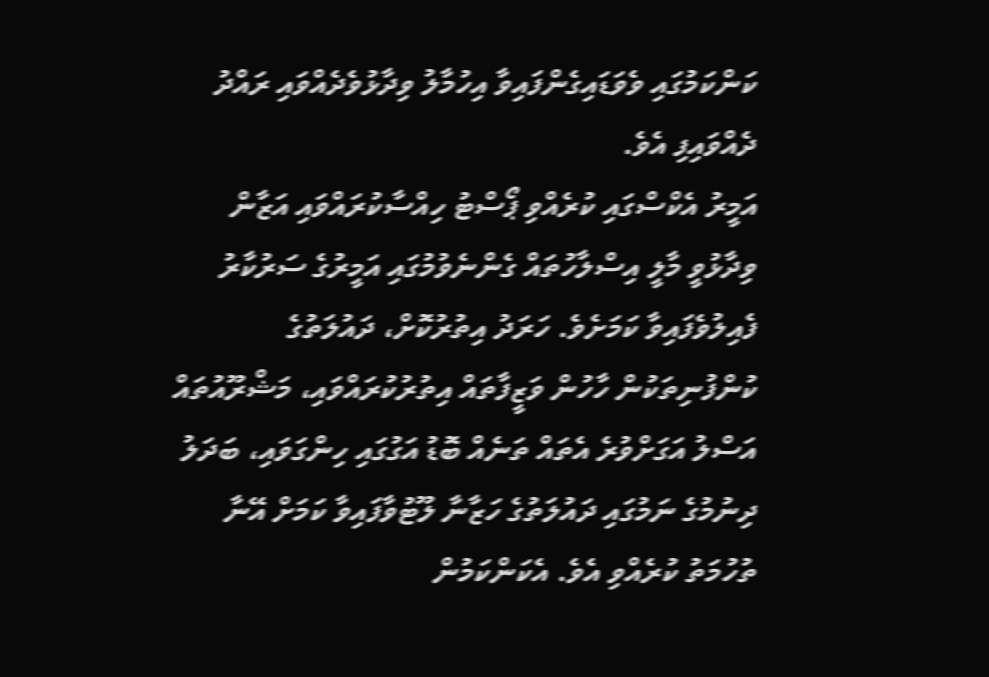ކަންކަމުގައި ވެވަޑައިގެންފައިވާ އިހުމާލު ވިދާޅުވެދެއްވައި ރައްދު ދެއްވައިފި އެވެ.
އަމީރު އެކްސްގައި ކުރެއްވި ޕޯސްޓު ހިއްސާކުރައްވައި އަޒާން ވިދާޅުވީ މާލީ އިސްލާހުތައް ގެންނެވުމުގައި އަމީރުގެ ސަރުކާރު ފެއިލުވެފައިވާ ކަމަށެވެ. ހަރަދު އިތުރުކޮށް، ދައުލަތުގެ ކުންފުނިތަކުން ހާހުން ވަޒީފާތައް އިތުރުކުރައްވައި، މަޝްރޫއުތައް އަސްލު އަގަށްވުރެ އެތައް ތަނެއް ބޮޑު އަގުގައި ހިންގަވައި، ބަދަލު ދިނުމުގެ ނަމުގައި ދައުލަތުގެ ހަޒާނާ ލޫޓުވާފައިވާ ކަމަށް އޭނާ ތުހުމަތު ކުރެއްވި އެވެ. އެކަންކަމުން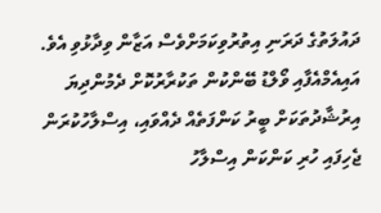ދައުލަތުގެ ދަރަނި އިތުރުވިކަމަށްވެސް އަޒާން ވިދާޅުވި އެވެ.
އައިއެމްއެފާއި ވޯލްޑު ބޭންކުން ތަކުރާރުކޮށް ދެމުންދިޔަ އިރުޝާދުތަކަށް ބީރު ކަންފަތެއް ދެއްވައި، އިސްލާހުކުރަން ޖެހިފައި ހުރި ކަންކަން އިސްލާހު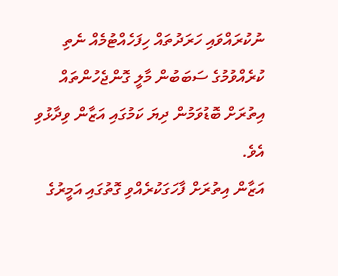ނުކުރައްވައި ހަރަދުތައް ހިފަހެއްޓުމެއް ނެތި ކުރެއްވުމުގެ ސަބަބުން މާލީ ގޮންޖެހުންތައް އިތުރަށް ބޮޑުވަމުން ދިޔަ ކަމުގައި އަޒާން ވިދާޅުވި އެވެ.
އަޒާން އިތުރަށް ފާހަގަކުރެއްވި ގޮތުގައި އަމީރުގެ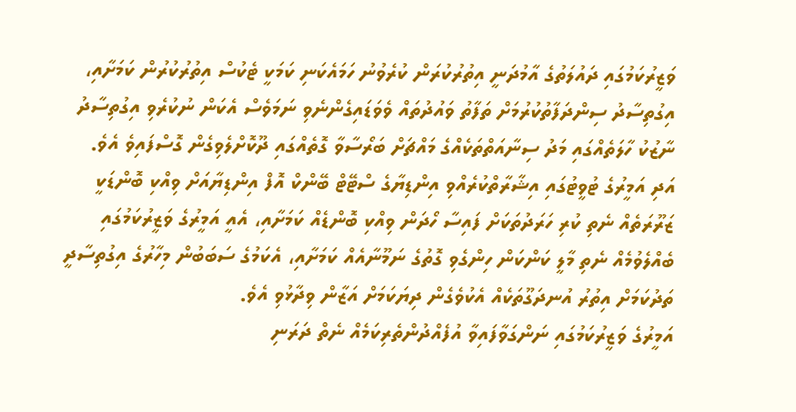ވަޒީރުކަމުގައި ދައުލަތުގެ އާމުދަނީ އިތުރުކުރަން ކުރެވުނު ހަމައެކަނި ކަމަކީ ޓެކުސް އިތުރުކުރުން ކަމަށާއި، އިގުތިސާދު ސިންދަފާތުކުރުމަށް ތަފާތު ވައުދުތައް ވެވަޑައިގެންނެވި ނަމަވެސް އެކަން ނުކުރެވި އިގުތިސާދު ނާޒުކު ހާލަތެއްގައި މަދު ސިނާއަތްތަކެއްގެ މައްޗަށް ބަރޯސާވާ ގޮތެއްގައި ދޫކޮށްލެވިގެން ގޮސްފައިވެ އެވެ.
އަދި އަމީރުގެ ޓުވީޓުގައި އިޝާރާތްކުރެއްވި އިންޑިޔާގެ ސްޓޭޓް ބޭންކް އޮފް އިންޑިޔާއަށް ވިއްކި ބޮންޑަކީ ޒަރޫރަތެއް ނެތި ކުރި ހަރަދުތަކަށް ފައިސާ ހޯދަން ވިއްކި ބޮންޑެއް ކަމަށާއި، އެއީ އަމީރުގެ ވަޒީރުކަމުގައި ބެއްލެވުމެއް ނެތި މާލީ ކަންކަން ހިންގެވި ގޮތުގެ ނަމޫނާއެއް ކަމަށާއި، އެކަމުގެ ސަބަބުން މިހާރުގެ އިގުތިސާދީ ތަދުކަމަށް އިތުރު އުނދަގޫތަކެއް އެކުވެގެން ދިޔަކަމަށް އަޒާން ވިދާޅުވި އެވެ.
އަމީރުގެ ވަޒީރުކަމުގައި ނަންގަވާފައިވާ އުފެއްދުންތެރިކަމެއް ނެތް ދަރަނި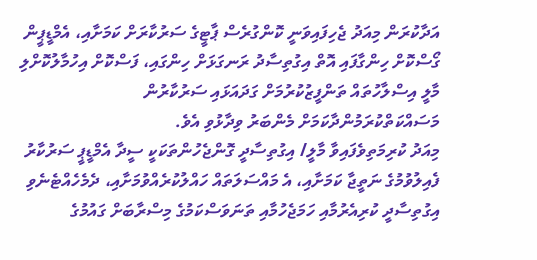އަދާކުރަން މިއަދު ޖެހިފައިވަނީ ކޮންގުރެސް ޕާޓީގެ ސަރުކާރަށް ކަމަށާއި، އެމްޑީޕީން ގޯސްކޮށް ހިންގާފައި އޮތް އިގުތިސާދު ރަނގަޅަށް ހިންގައި، ފަސްކޮށް އިހުމާލުކޮށްލި މާލީ އިސްލާހުތައް ތަންފީޒުކުރުމަށް ގަދައަޅައި ސަރުކާރުން މަސައްކަތްކުރަމުންދާކަމަށް މެންބަރު ވިދާޅުވި އެވެ.
މިއަދު ކުރިމަތިވެފައިވާ މާލީ/ އިގުތިސާދީ ގޮންޖެހުންތަކަކީ ސީދާ އެމްޑީޕީ ސަރުކާރު ފެއިލުވުމުގެ ނަތީޖާ ކަމަށާއި، އެ މައްސަލަތައް ހައްލުކުރެއްވުމަށާއި، ދެމެހެއްޓެނެވި އިގުތިސާދީ ކުރިއެރުމާއި ހަމަޖެހުމާއި ތަނަވަސްކަމުގެ މިސްރާބަށް ގައުމުގެ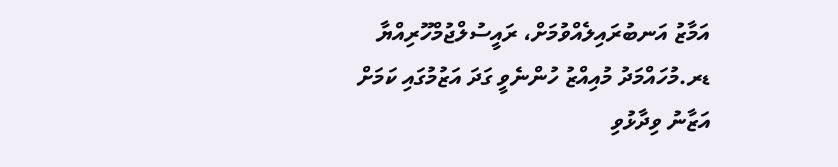އަމާޒު އަނބުރައިލެއްވުމަށް، ރައީސުލްޖުމްހޫރިއްޔާ ޑރ.މުހައްމަދު މުއިއްޒު ހުންނެވީ ގަދަ އަޒުމުގައި ކަމަށް އަޒާނު ވިދާޅުވި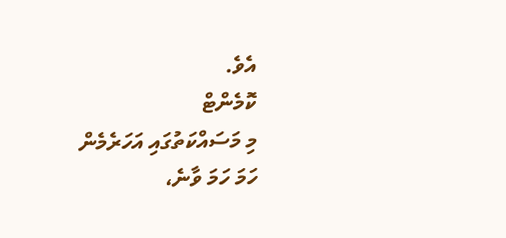އެވެ.
ކޮމެންޓް
މި މަސައްކަތުގައި އަހަރެމެން ހަމަ ހަމަ ވާނެ،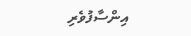އިންސާފުވެރި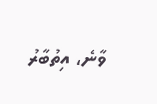ވާނެ، އިތުބާރު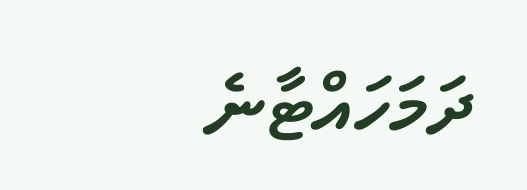ދަމަހައްޓާނެ